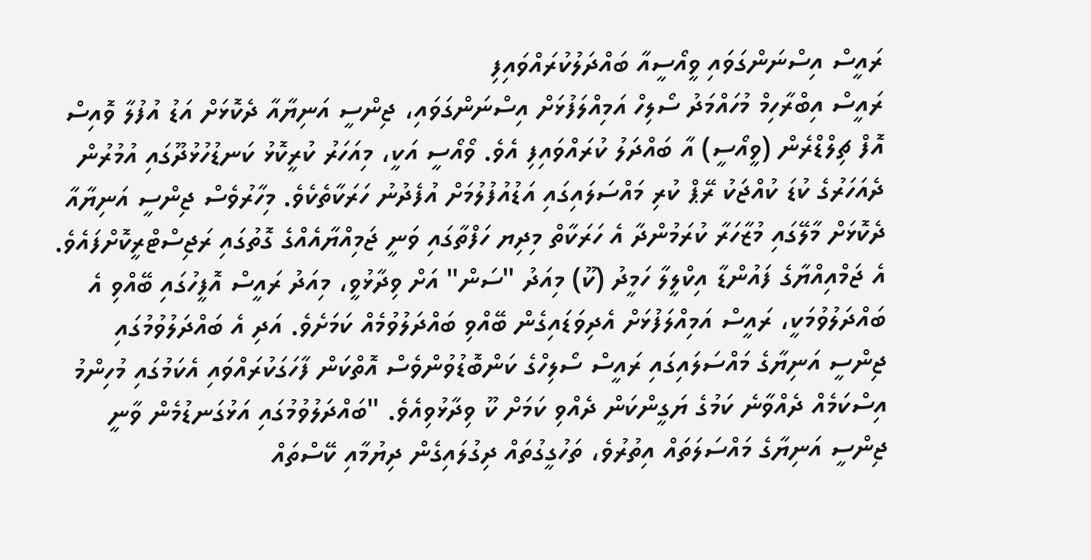ރައީސް އިސްނަންގަވައި ވީއޯސީއާ ބައްދަލުކުރައްވައިފި
ރައީސް އިބްރާހިމް މުހައްމަދު ސޯލިހް އަމިއްލަފުޅަށް އިސްނަންގަވައި، ޖިންސީ އަނިޔާއާ ދެކޮޅަށް އަޑު އުފުލާ ވޮއިސް އޮފް ޗިލްޑްރެން (ވީއޯސީ) އާ ބައްދަލު ކުރައްވައިފި އެވެ. ވޯއޯސީ އަކީ، މިއަހަރު ކުރީކޮޅު ކަނޑުހުޅުދޫގައި އުމުރުން ދެއަހަރުގެ ކުޑަ ކުއްޖަކު ރޭޕް ކުރި މައްސަލައިގައި އަޑުއުފުލުމަށް އުފެދުނު ހަރަކާތެކެވެ. މިހާރުވެސް ޖިންސީ އަނިޔާއާ ދެކޮޅަށް މާލޭގައި މުޒާހަރާ ކުރަމުންދާ އެ ހަރަކާތް މިދިޔ ހަފްތާގައި ވަނީ ޖަމިއްޔާއެއްގެ ގޮތުގައި ރަޖިސްޓްރީކޮށްފައެވެ. އެ ޖަމްއިއްޔާގެ ފައުންޑާ އިކްލީލާ ހަމީދު (ކޫ) މިއަދު "ސަން" އަށް ވިދާޅުވީ، މިއަދު ރައީސް އޮފީހުގައި ބޭއްވި އެ ބައްދަލުވުމަކީ، ރައީސް އަމިއްލަފުޅަށް އެދިވަޑައިގެން ބޭއްވި ބައްދަލުވުމެއް ކަމަށެވެ. އަދި އެ ބައްދަލުވުމުގައި ޖިންސީ އަނިޔާގެ މައްސަލައިގައި ރައީސް ސޯލިހްގެ ކަންބޮޑުވުންވެސް އޮތްކަން ފާހަގަކުރައްވައި އެކަމުގައި މުހިންމު އިސްކަމެއް ދެއްވާނެ ކަމުގެ ޔަގީންކަން ދެއްވި ކަމަށް ކޫ ވިދާޅުވިއެވެ. "ބައްދަލުވުމުގައި އަޅުގަނޑުމެން ވާނީ ޖިންސީ އަނިޔާގެ މައްސަލަތައް އިތުރުވެ، ތަހުގީގުތައް ދިގުލައިގެން ދިޔުމާއި ކޭސްތައް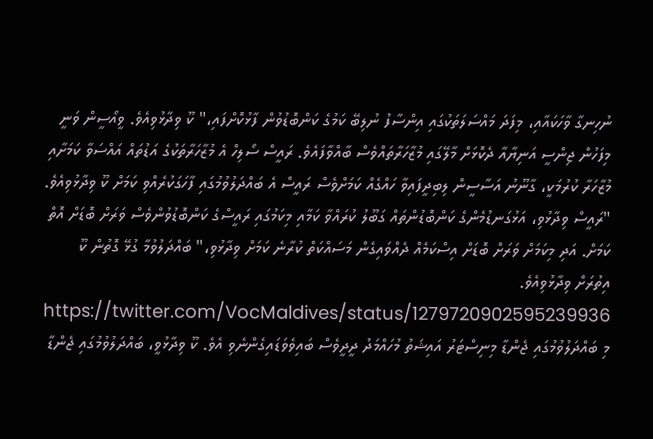ނުހިނގާ ވާހަކައާއި، މިފަދަ މައްސަލަތަކުގައި އިންސާފު ނުލިބޭ ކަމުގެ ކަންބޮޑުވުން ފާޅުކޮށްފައި،" ކޫ ވިދާޅުވިއެވެ. ވީއޯސީން ވަނީ މިފަހުން ޖިންސީ އަނިޔާއާ ދެކޮޅަށް މާލޭގައި މުޒާހަރާތައްވެސް ބާއްވާފައެވެ. ރައީސް ސޯލިހް އެ މުޒާހަރާތަކުގެ އަޑުތައް އައްސަވާ ކަމަށާއި މުޒާހަރާ ކުރުމަކީ، ގާނޫނު އަސާސީން ލިބިދީފައިވާ ހައްގެއް ކަމަށްވެސް ރައީސް އެ ބައްދަލުވުމުގައި ފާހަގަކުރެއްވި ކަމަށް ކޫ ވިދާޅުވިއެވެ. "ރައީސް ވިދާޅުވި، އަޅުގަނޑުމެންގެ ކަންބޮޑުންތައް ގަބޫލު ކުރައްވާ ކަމާއި މިކަމުގައި ރައީސްގެ ކަންބޮޑުވުންވެސް ވަރަށް ބޮޑަށް އޮތް ކަމަށް. އަދި މިކަމަށް ވަރަށް ބޮޑަށް އިސްކަމެއް ދެއްވައިގެން މަސައްކަތް ކުރާނެ ކަމަށް ވިދާޅުވި،" ބައްދަލުވުމާ ގުޅޭ ގޮތުން ކޫ އިތުރަށް ވިދާޅުވިއެވެ. https://twitter.com/VocMaldives/status/1279720902595239936 މި ބައްދަލުވުމުގައި ޖެންޑާ މިނިސްޓަރު އައިޝަތު މުހައްމަދު ދީދީވެސް ބައިވެވަޑައިގެންނެވި އެވެ. ކޫ ވިދާޅުވީ، ބައްދަލުވުމުގައި ޖެންޑާ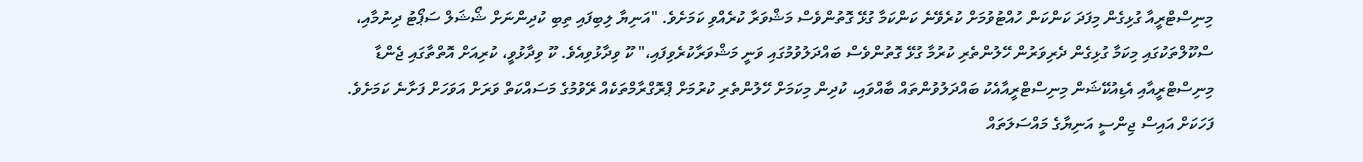މިނިސްޓްރީއާ ގުޅިގެން މިފަދަ ކަންކަން ހުއްޓުވުމަށް ކުރެވޭނެ ކަންކަމާ ގުޅޭ ގޮތުންވެސް މަޝްވަރާ ކުރެއްވި ކަމަށެވެ. "އަނިޔާ ލިބިފައި ތިބި ކުދިންނަށް ޝޯޝަލް ސަޕޯޓު ދިނުމާއި، ސްކޫލްތަކުގައި މިކަމާ ގުޅިގެން ދެރިވަރުން ހޭލުންތެރި ކުރުމާ ގުޅޭ ގޮތުންވެސް ބައްދަލުވުމުގައި ވަނީ މަޝްވަރާކުރެވިފައި،" ކޫ ވިދާޅުވިއެވެ. ކޫ ވިދާޅުވީ، ކުރިއަށް އޮތްތާގައި ޖެންޑާ މިނިސްޓްރީއާއި އެޑިއުކޭޝަން މިނިސްޓްރީއާއެކު ބައްދަލުވުންތައް ބާއްވައި، ކުދިން މިކަމަށް ހޭލުންތެރި ކުރުމަށް ޕްރޮގްރާމްތަކެއް ރޭވުމުގެ މަސައްކަތް ވަރަށް އަވަހަށް ފަށާނެ ކަމަށެވެ. ފަހަކަށް އައިސް ޖިންސީ އަނިޔާގެ މައްސަލަތައް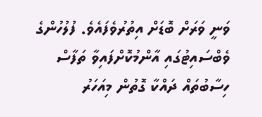ވަނީ ވަރަށް ބޮޑަށް އިތުރުވެފައެވެ. ފުލުހުންގެ ވެބްސައިޓުގައި އާންމުކޮށްފައިވާ ތަފާސް ހިސާބުތައް ދައްކާ ގޮތުން މިއަހަރު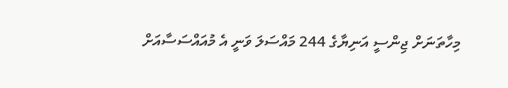މިހާތަނަށް ޖިންސީ އަނިޔާގެ 244 މައްސަލަ ވަނީ އެ މުއައްސަސާއަށް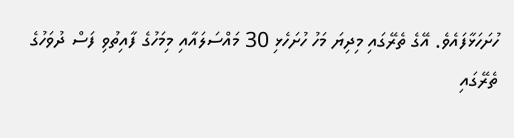ހުށަހަޅާފައެވެ. އޭގެ ތެރޭގައި މިދިޔަ މަހު ހުށަހެޅި 30 މައްސަލައާއި މިމަހުގެ ފާއިތުވި ފަސް ދުވަހުގެ ތެރޭގައި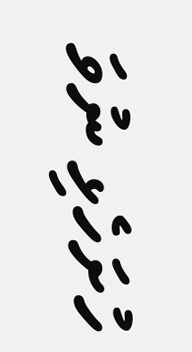ހުށަހެޅި ނުވަ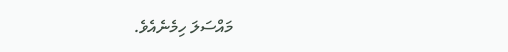މައްސަލަ ހިމެނެއެވެ.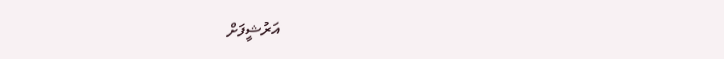އަރުޝީފަށް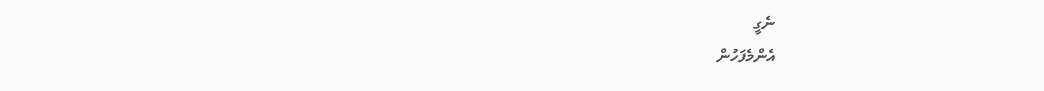ނެގީ
އެންމެފަހުން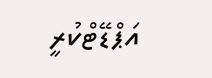އަޕްޑޭޓްކުރީ